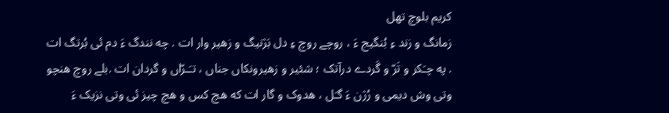کریم بلوچ تهل
زمانگ و زند ءِ بُنگیج ءَ ، روچے روچ ءِ دل بَژنیگ و زهیر وار ات . چه نندگ ءَ دم ئی بُرتگ ات . په چـَکر و تَرّ و گَردے درآتک ؛ شئیر و زهیرونکاں جناں ، تـَـرّاں و گردان ات .بلے روچ هنچو وتی وش دیمی و رُژن ءَ گـَل ، هدوک و گار ات که هچ کس و هچ چیز ئی وتی نزیک ءَ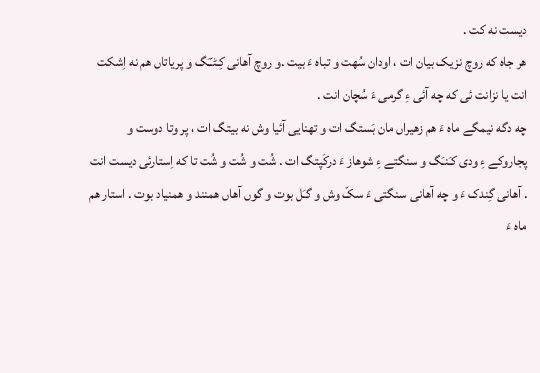دیست نه کت .
هر جاه که روچ نزیک بیان ات ، اودان سُهت و تباه ءَ بیت .و روچ آهانی کِـٹـّـَگ و پریاتاں هم نه اِشکت انت یا نزانت ئی که چه آئی ءِ گرمی ءَ سُچان انت .
چه دگه نیمگے ماه ءَ هم زهیراں مان بَستگ ات و تهنایی آئیا وش نه بیتگ ات ، پر وتا دوست و پجاروکے ءِ ودی کـَنـَگ و سنگتے ءِ شوهاز ءَ درکَپتگ ات . شُت و شُت و شُت تا که اِستارئی دیست انت . آهانی گِندک ءَ و چه آهانی سنگتی ءَ سکّ وش و گـَل بوت و گوں آهاں همنند و همنیاد بوت . استار هم ماه ءَ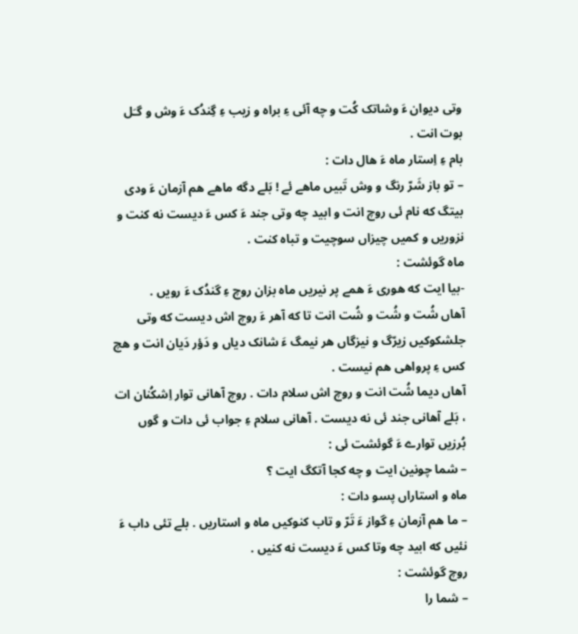وتی دیوان ءَ وشاتک کُت و چه آئی ءِ براه و زیب ءِ گِندُک ءَ وش و گـَل بوت انت .
بام ءِ اِستار ماه ءَ هال دات :
– تو باز شَرّ رنگ و وش تَبیں ماهے ئے ! بَلے دگه ماهے هم آزمان ءَ ودی بیتگ که نام ئی روچ انت و ابید چه وتی جند ءَ کس ءَ دیست نه کنت و نزوریں و کمیں چیزاں سوچیت و تباه کنت .
ماه گوئشت :
-بیا ایت که هوری ءَ همے پر نیریں ماه بزان روچ ءِ گندُک ءَ رویں .
آهاں شُت و شُت و شُت انت تا که آهر ءَ روچ اش دیست که وتی جلشکوکیں زیرّگ و نیزگاں هر نیمگ ءَ شانک دیاں و دَؤر دَیان انت و هچ کس ءِ پرواهی هم نیست .
آهاں دیما شُت انت و روچ اش سلام دات . روچ آهانی توار اِشکُنان ات ، بَلے آهانی جند ئی نه دیست . آهانی سلام ءِ جواب ئی دات و گوں بُرزیں توارے ءَ گوئشت ئی :
– شما چونین ایت و چه کجا آتکگ ایت ؟
ماه و استاراں پسو دات :
– ما هم آزمان ءِ گواز ءَ تَرّ و تاب کنوکیں ماه و استاریں . بلے تئی داب ءَ نئیں که ابید چه وتا کس ءَ دیست نه کنیں .
روچ گوئشت :
– شما را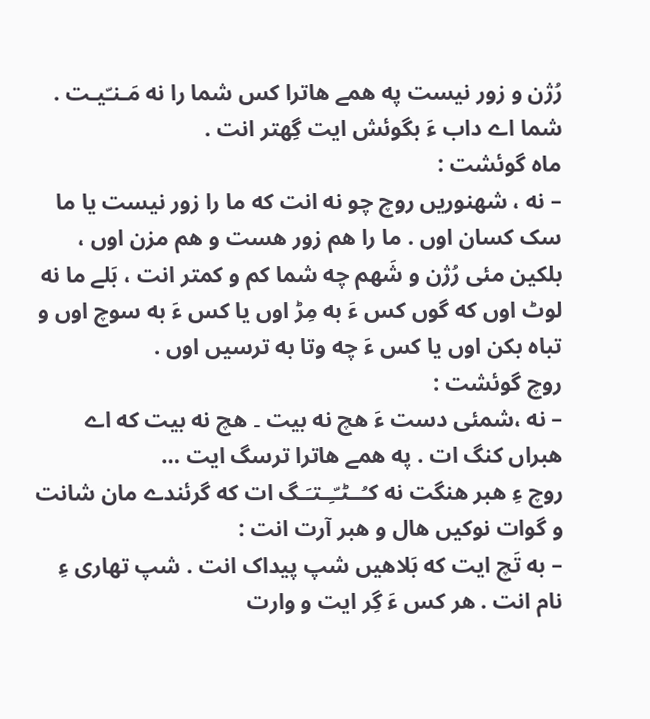رُژن و زور نیست په همے هاترا کس شما را نه مَـنـّیـت . شما اے داب ءَ بگوئش ایت گِهتر انت .
ماه گوئشت :
– نه ، شهنوریں روچ چو نه انت که ما را زور نیست یا ما سک کسان اوں . ما را هم زور هست و هم مزن اوں ، بلکین مئی رُژن و شَهم چه شما کم و کمتر انت ، بَلے ما نه لوٹ اوں که گوں کس ءَ به مِڑ اوں یا کس ءَ به سوچ اوں و تباه بکن اوں یا کس ءَ چه وتا به ترسیں اوں .
روچ گوئشت :
– نه ،شمئی دست ءَ هچ نه بیت ۔ هچ نه بیت که اے هبراں کنگ ات . په همے هاترا ترسگ ایت …
روچ ءِ هبر هنگت نه کـُــٹـّـِـتـَـگ ات که گرئندے مان شانت و گوات نوکیں هال و هبر آرت انت :
– به تَچ ایت که بَلاهیں شپ پیداک انت . شپ تهاری ءِ نام انت . هر کس ءَ گِر ایت و وارت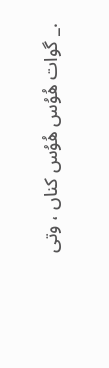._ گوات هُوُس هُوُس کناں ، وتی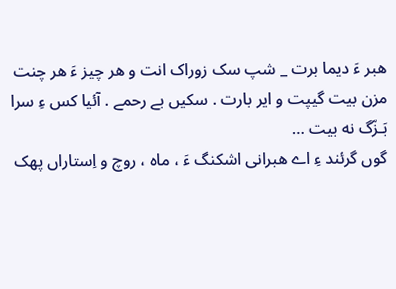هبر ءَ دیما برت _ شپ سک زوراک انت و هر چیز ءَ هر چنت مزن بیت گیپت و ایر بارت . سکیں بے رحمے . آئیا کس ءِ سرا بَـزّگ نه بیت …
گوں گرئند ءِ اے هبرانی اشکنگ ءَ ، ماه ، روچ و اِستاراں پهک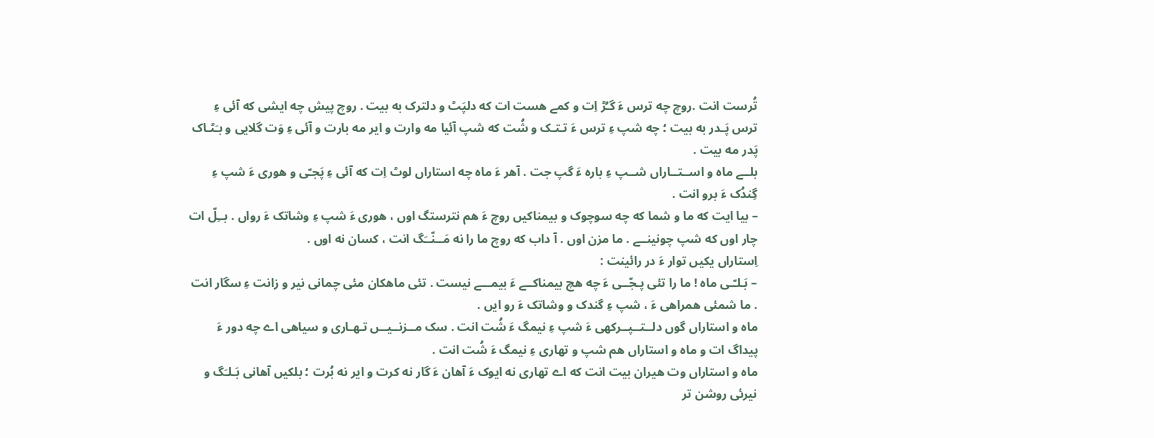تُرست انت .روچ چه ترس ءَ گـُڑ اِت و کمے هست ات که دلپَٹ و دلترک به بیت . روچ پیش چه ایشی که آئی ءِ ترس پَـدر به بیت ؛ چه شپ ءِ ترس ءَ تـتـک و شُت که شپ آئیا مه وارت و ایر مه بارت و آئی ءِ وَت گلایی و بـَٹـاک پَدر مه بیت .
بلــے ماه و اســتــاراں شــپ ءِ باره ءَ گپ جت . آهر ءَ ماه چه استاراں لوٹ اِت که آئی ءِ پَجـّی و هوری ءَ شپ ءِ گِندُک ءَ برو انت .
– بیا ایت که ما و شما که چه سوچوک و بیمناکیں روچ ءَ هم نترستگ اوں ، هوری ءَ شپ ءِ وشاتک ءَ رواں . بــِلّ ات چار اوں که شپ چونینــے . ما مزن اوں . آ داب که روچ ما را نه مَــنّــَگ انت ، کسان نه اوں .
اِستاراں یکیں توار ءَ در رائینت :
– بَـلـّـی ماه ! ما را تئی پـجّــی ءَ چه هچ بیمناکــے ءَ بیمـــے نیست . تئی ماهکان مئی چمانی نیر و زانت ءِ سگار انت . ما شمئی همراهی ءَ ، شپ ءِ گندک و وشاتک ءَ رو ایں .
ماه و استاراں گوں دلــتــپــرکهی ءَ شپ ءِ نیمگ ءَ شُت انت . سک مــزنــیــں تـهـاری و سیاهی اے چه دور ءَ پیداگ ات و ماه و استاراں هم شپ و تهاری ءِ نیمگ ءَ شُت انت .
ماه و استاراں وت هیران بیت انت که اے تهاری نه ایوک ءَ آهان ءَ گار نه کرت و ایر نه بُرت ؛ بلکیں آهانی بَـلـَگ و نیرئی روشن تر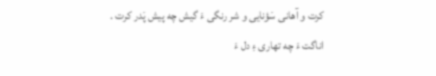کرت و آهانی سَؤنایی و شر رنگی ءَ گیش چه پیش پَدر کرت .
اناگت ءَ چه تهاری ءِ دل ءَ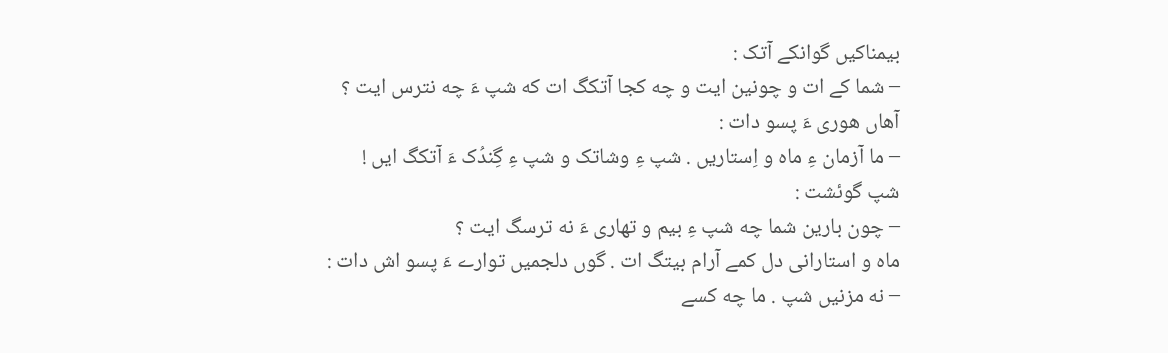بیمناکیں گوانکے آتک :
– شما کے ات و چونین ایت و چه کجا آتکگ ات که شپ ءَ چه نترس ایت ؟
آهاں هوری ءَ پسو دات :
– ما آزمان ءِ ماه و اِستاریں . شپ ءِ وشاتک و شپ ءِ گِندُک ءَ آتکگ ایں !
شپ گوئشت :
– چون بارین شما چه شپ ءِ بیم و تهاری ءَ نه ترسگ ایت ؟
ماه و استارانی دل کمے آرام بیتگ ات . گوں دلجمیں توارے ءَ پسو اش دات :
– نه مزنیں شپ . ما چه کسے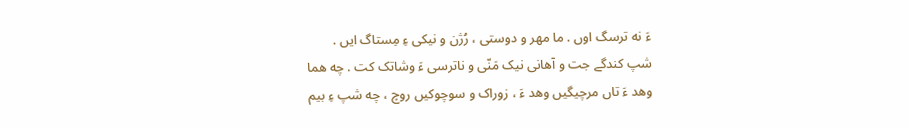ءَ نه ترسگ اوں . ما مهر و دوستی ، رُژن و نیکی ءِ مِستاگ ایں .
شپ کندگے جت و آهانی نیک مَنّی و ناترسی ءَ وشاتک کت . چه هما وهد ءَ تاں مرچیگیں وهد ءَ ، زوراک و سوچوکیں روچ ، چه شپ ءِ بیم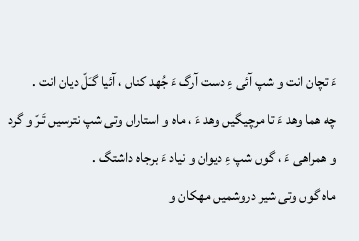ءَ تچان انت و شپ آئی ءِ دست آرگ ءَ جُهد کناں ، آئیا گـَلّ دیان انت .
چه هما وهد ءَ تا مرچیگیں وهد ءَ ، ماه و استاراں وتی شپ نترسیں تَـرّ و گرد و همراهی ءَ ، گوں شپ ءِ دیوان و نیاد ءَ برجاه داشتگ .
ماه گوں وتی شیر دروشمیں مهکان و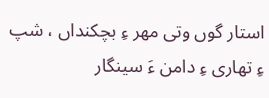استار گوں وتی مهر ءِ بچکنداں ، شپ ءِ تهاری ءِ دامن ءَ سینگار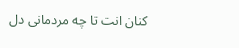کنان انت تا چه مردمانی دل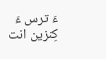ءَ ترس ءَ کِنزین انت